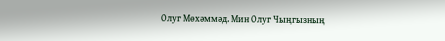Олуг Мөхәммәд. Мин Олуг Чыңгызның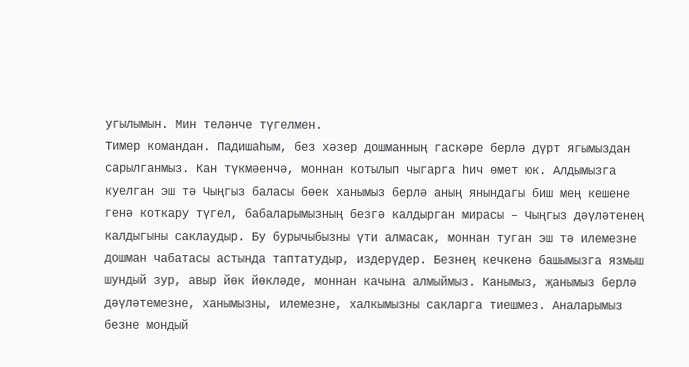угылымын. Мин теләнче түгелмен.
Тимер командан. Падишаһым, без хәзер дошманның гаскәре берлә дүрт ягымыздан сарылганмыз. Кан түкмәенчә, моннан котылып чыгарга һич өмет юк. Алдымызга куелган эш тә Чыңгыз баласы бөек ханымыз берлә аның янындагы биш мең кешене генә коткару түгел, бабаларымызның безгә калдырган мирасы – Чыңгыз дәүләтенең калдыгыны саклаудыр. Бу бурычыбызны үти алмасак, моннан туган эш тә илемезне дошман чабатасы астында таптатудыр, издерүдер. Безнең кечкенә башымызга язмыш шундый зур, авыр йөк йөкләде, моннан качына алмыймыз. Канымыз, җанымыз берлә дәүләтемезне, ханымызны, илемезне, халкымызны сакларга тиешмез. Аналарымыз безне мондый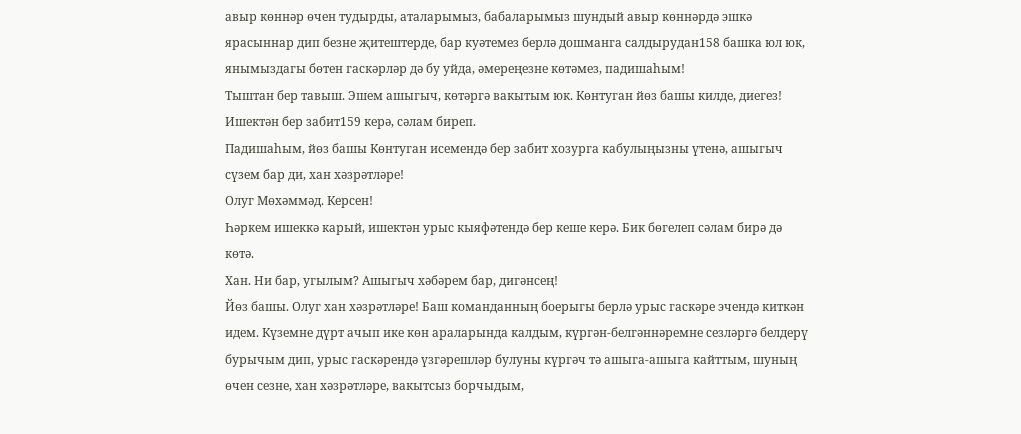авыр көннәр өчен тудырды, аталарымыз, бабаларымыз шундый авыр көннәрдә эшкә ярасыннар дип безне җитештерде, бар куәтемез берлә дошманга салдырудан158 башка юл юк, янымыздагы бөтен гаскәрләр дә бу уйда, әмереңезне көтәмез, падишаһым!
Тыштан бер тавыш. Эшем ашыгыч, көтәргә вакытым юк. Көнтуган йөз башы килде, диегез!
Ишектән бер забит159 керә, сәлам биреп.
Падишаһым, йөз башы Көнтуган исемендә бер забит хозурга кабулыңызны үтенә, ашыгыч сүзем бар ди, хан хәзрәтләре!
Олуг Мөхәммәд. Керсен!
Һәркем ишеккә карый, ишектән урыс кыяфәтендә бер кеше керә. Бик бөгелеп сәлам бирә дә көтә.
Хан. Ни бар, угылым? Ашыгыч хәбәрем бар, дигәнсең!
Йөз башы. Олуг хан хәзрәтләре! Баш команданның боерыгы берлә урыс гаскәре эчендә киткән идем. Күземне дүрт ачып ике көн араларында калдым, күргән-белгәннәремне сезләргә белдерү бурычым дип, урыс гаскәрендә үзгәрешләр булуны күргәч тә ашыга-ашыга кайттым, шуның өчен сезне, хан хәзрәтләре, вакытсыз борчыдым,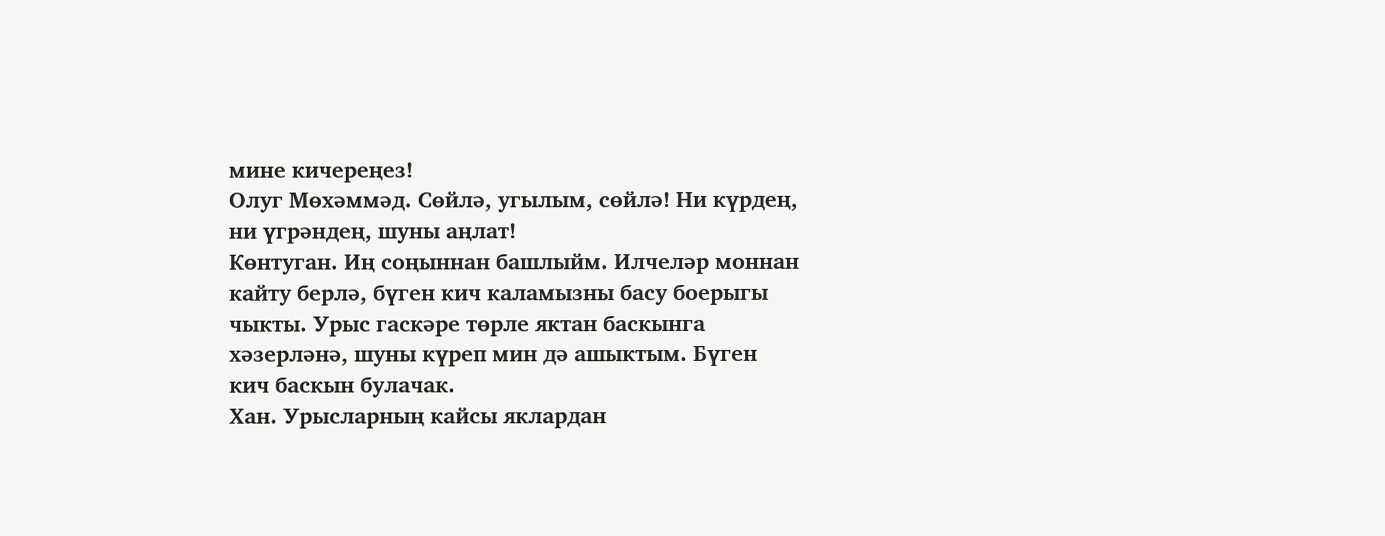мине кичереңез!
Олуг Мөхәммәд. Сөйлә, угылым, сөйлә! Ни күрдең, ни үгрәндең, шуны аңлат!
Көнтуган. Иң соңыннан башлыйм. Илчеләр моннан кайту берлә, бүген кич каламызны басу боерыгы чыкты. Урыс гаскәре төрле яктан баскынга хәзерләнә, шуны күреп мин дә ашыктым. Бүген кич баскын булачак.
Хан. Урысларның кайсы яклардан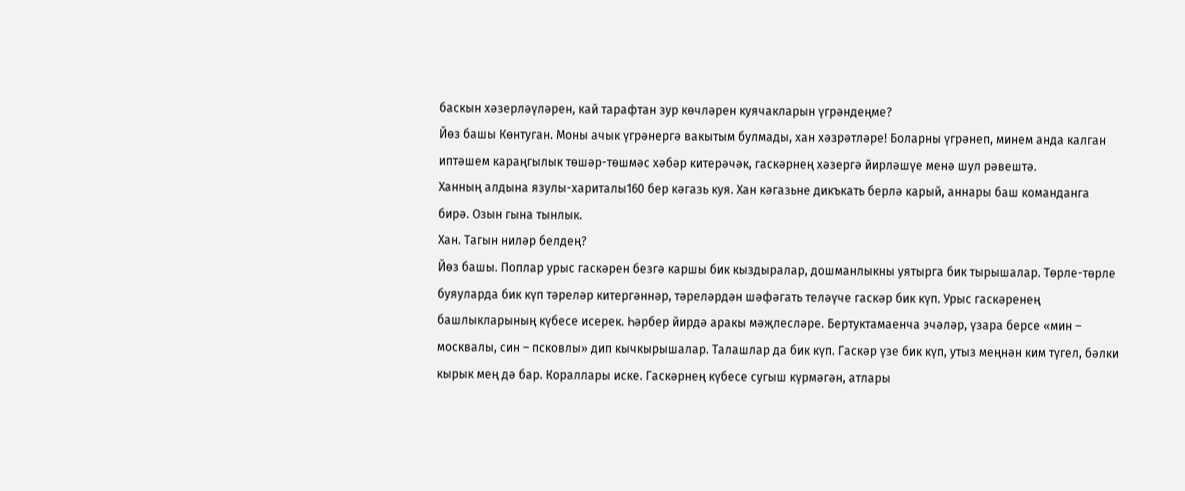баскын хәзерләүләрен, кай тарафтан зур көчләрен куячакларын үгрәндеңме?
Йөз башы Көнтуган. Моны ачык үгрәнергә вакытым булмады, хан хәзрәтләре! Боларны үгрәнеп, минем анда калган иптәшем караңгылык төшәр-төшмәс хәбәр китерәчәк, гаскәрнең хәзергә йирләшүе менә шул рәвештә.
Ханның алдына язулы-хариталы160 бер кәгазь куя. Хан кәгазьне дикъкать берлә карый, аннары баш команданга бирә. Озын гына тынлык.
Хан. Тагын ниләр белдең?
Йөз башы. Поплар урыс гаскәрен безгә каршы бик кыздыралар, дошманлыкны уятырга бик тырышалар. Төрле-төрле буяуларда бик күп тәреләр китергәннәр, тәреләрдән шәфәгать теләүче гаскәр бик күп. Урыс гаскәренең башлыкларының күбесе исерек. Һәрбер йирдә аракы мәҗлесләре. Бертуктамаенча эчәләр, үзара берсе «мин – москвалы, син – псковлы» дип кычкырышалар. Талашлар да бик күп. Гаскәр үзе бик күп, утыз меңнән ким түгел, бәлки кырык мең дә бар. Кораллары иске. Гаскәрнең күбесе сугыш күрмәгән, атлары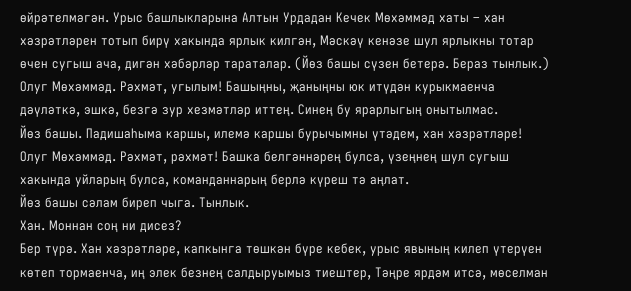өйрәтелмәгән. Урыс башлыкларына Алтын Урдадан Кечек Мөхәммәд хаты – хан хәзрәтләрен тотып бирү хакында ярлык килгән, Мәскәү кенәзе шул ярлыкны тотар өчен сугыш ача, дигән хәбәрләр тараталар. (Йөз башы сүзен бетерә. Бераз тынлык.)
Олуг Мөхәммәд. Рәхмәт, угылым! Башыңны, җаныңны юк итүдән курыкмаенча дәүләткә, эшкә, безгә зур хезмәтләр иттең. Синең бу ярарлыгың онытылмас.
Йөз башы. Падишаһыма каршы, илемә каршы бурычымны үтәдем, хан хәзрәтләре!
Олуг Мөхәммәд. Рәхмәт, рәхмәт! Башка белгәннәрең булса, үзеңнең шул сугыш хакында уйларың булса, команданнарың берлә күреш тә аңлат.
Йөз башы сәлам биреп чыга. Тынлык.
Хан. Моннан соң ни дисез?
Бер түрә. Хан хәзрәтләре, капкынга төшкән бүре кебек, урыс явының килеп үтерүен көтеп тормаенча, иң элек безнең салдыруымыз тиештер, Тәңре ярдәм итсә, мөселман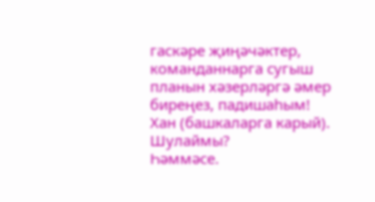гаскәре җиңәчәктер, команданнарга сугыш планын хәзерләргә әмер биреңез, падишаһым!
Хан (башкаларга карый). Шулаймы?
Һәммәсе.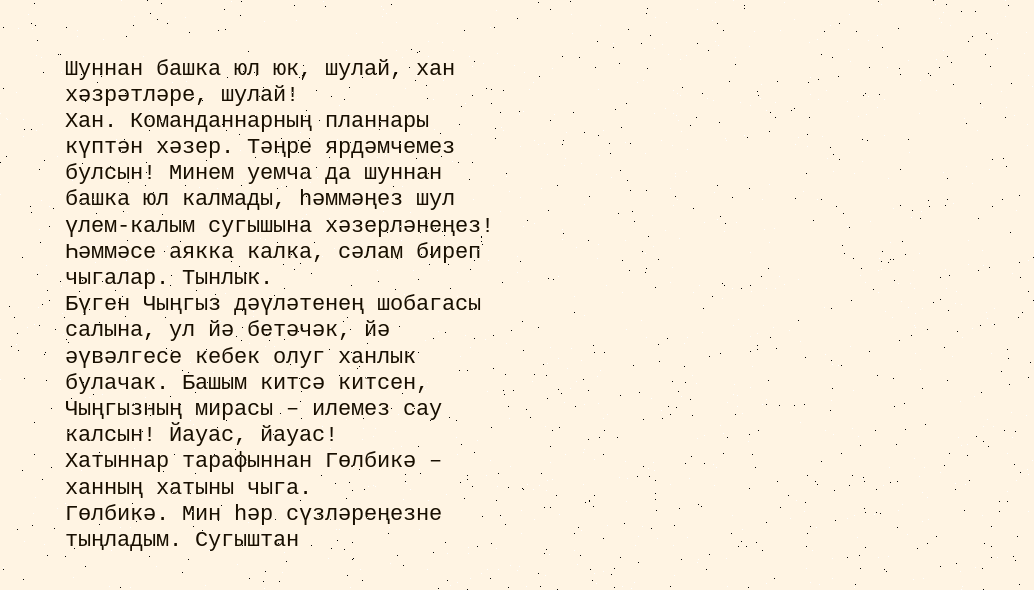Шуннан башка юл юк, шулай, хан хәзрәтләре, шулай!
Хан. Команданнарның планнары күптән хәзер. Тәңре ярдәмчемез булсын! Минем уемча да шуннан башка юл калмады, һәммәңез шул үлем-калым сугышына хәзерләнеңез!
Һәммәсе аякка калка, сәлам биреп чыгалар. Тынлык.
Бүген Чыңгыз дәүләтенең шобагасы салына, ул йә бетәчәк, йә әүвәлгесе кебек олуг ханлык булачак. Башым китсә китсен, Чыңгызның мирасы – илемез сау калсын! Йауас, йауас!
Хатыннар тарафыннан Гөлбикә – ханның хатыны чыга.
Гөлбикә. Мин һәр сүзләреңезне тыңладым. Сугыштан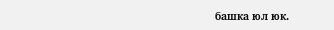башка юл юк.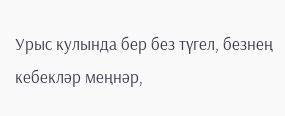Урыс кулында бер без түгел, безнең кебекләр меңнәр,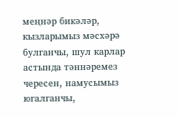меңнәр бикәләр, кызларымыз мәсхәрә булганчы, шул карлар астында тәннәремез чересен, намусымыз югалганчы,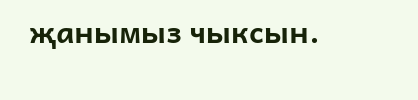җанымыз чыксын.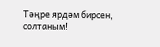Тәңре ярдәм бирсен, солтаным!